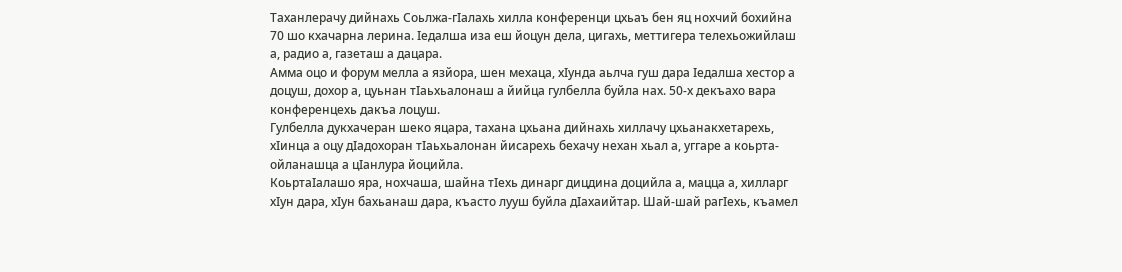Таханлерачу дийнахь Соьлжа-гIалахь хилла конференци цхьаъ бен яц нохчий бохийна 70 шо кхачарна лерина. Iедалша иза еш йоцун дела, цигахь, меттигера телехьожийлаш а, радио а, газеташ а дацара.
Амма оцо и форум мелла а язйора, шен мехаца, хIунда аьлча гуш дара Iедалша хестор а доцуш, дохор а, цуьнан тIаьхьалонаш а йийца гулбелла буйла нах. 50-х декъахо вара конференцехь дакъа лоцуш.
Гулбелла дукхачеран шеко яцара, тахана цхьана дийнахь хиллачу цхьанакхетарехь, хIинца а оцу дIадохоран тIаьхьалонан йисарехь бехачу нехан хьал а, уггаре а коьрта-ойланашца а цIанлура йоцийла.
КоьртаIалашо яра, нохчаша, шайна тIехь динарг дицдина доцийла а, мацца а, хилларг хIун дара, хIун бахьанаш дара, къасто лууш буйла дIахаийтар. Шай-шай рагIехь, къамел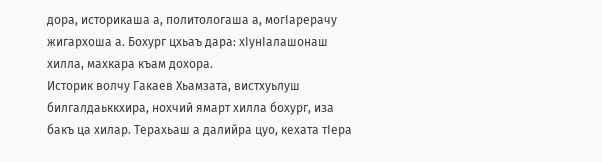дора, историкаша а, политологаша а, могIарерачу жигархоша а. Бохург цхьаъ дара: хIунIалашонаш хилла, махкара къам дохора.
Историк волчу Гакаев Хьамзата, вистхуьлуш билгалдаьккхира, нохчий ямарт хилла бохург, иза бакъ ца хилар. Терахьаш а далийра цуо, кехата тIера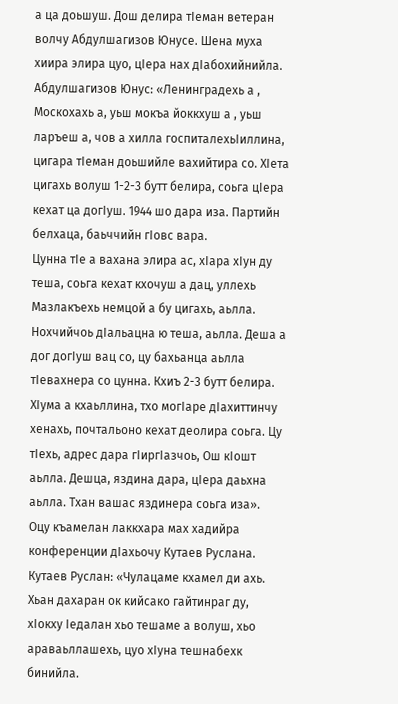а ца доьшуш. Дош делира тIеман ветеран волчу Абдулшагизов Юнусе. Шена муха хиира элира цуо, цIера нах дIабохийнийла.
Абдулшагизов Юнус: «Ленинградехь а , Москохахь а, уьш мокъа йоккхуш а , уьш ларъеш а, чов а хилла госпиталехьIиллина, цигара тIеман доьшийле вахийтира со. ХIета цигахь волуш 1-2-3 бутт белира, соьга цIера кехат ца догIуш. 1944 шо дара иза. Партийн белхаца, баьччийн гIовс вара.
Цунна тIе а вахана элира ас, хIара хIун ду теша, соьга кехат кхочуш а дац, уллехь Мазлакъехь немцой а бу цигахь, аьлла. Нохчийчоь дIальацна ю теша, аьлла. Деша а дог догIуш вац со, цу бахьанца аьлла тIевахнера со цунна. Кхиъ 2-3 бутт белира.
ХIума а кхаьллина, тхо могIаре дIахиттинчу хенахь, почтальоно кехат деолира соьга. Цу тIехь, адрес дара гIиргIазчоь, Ош кIошт аьлла. Дешца, яздина дара, цIера даьхна аьлла. Тхан вашас яздинера соьга иза».
Оцу къамелан лаккхара мах хадийра конференции дIахьочу Кутаев Руслана.
Кутаев Руслан: «Чулацаме кхамел ди ахь. Хьан дахаран ок кийсако гайтинраг ду, хIокху Iедалан хьо тешаме а волуш, хьо араваьллашехь, цуо хIуна тешнабехк бинийла.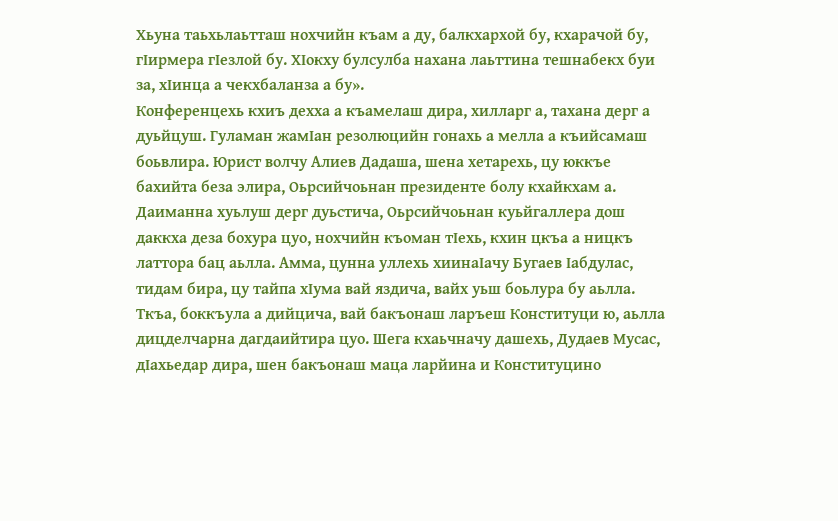Хьуна таьхьлаьтташ нохчийн къам а ду, балкхархой бу, кхарачой бу, гIирмера гIезлой бу. ХIокху булсулба нахана лаьттина тешнабекх буи за, хIинца а чекхбаланза а бу».
Конференцехь кхиъ дехха а къамелаш дира, хилларг а, тахана дерг а дуьйцуш. Гуламан жамIан резолюцийн гонахь а мелла а къийсамаш боьвлира. Юрист волчу Алиев Дадаша, шена хетарехь, цу юккъе бахийта беза элира, Оьрсийчоьнан президенте болу кхайкхам а.
Даиманна хуьлуш дерг дуьстича, Оьрсийчоьнан куьйгаллера дош даккха деза бохура цуо, нохчийн къоман тIехь, кхин цкъа а ницкъ латтора бац аьлла. Амма, цунна уллехь хиинаIачу Бугаев Iабдулас, тидам бира, цу тайпа хIума вай яздича, вайх уьш боьлура бу аьлла.
Ткъа, боккъула а дийцича, вай бакъонаш ларъеш Конституци ю, аьлла дицделчарна дагдаийтира цуо. Шега кхаьчначу дашехь, Дудаев Мусас, дIахьедар дира, шен бакъонаш маца ларйина и Конституцино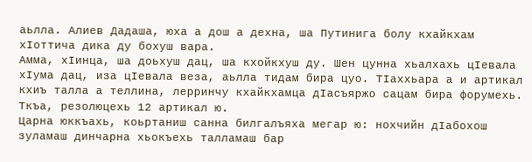аьлла. Алиев Дадаша, юха а дош а дехна, ша Путинига болу кхайкхам хIоттича дика ду бохуш вара.
Амма, хIинца, ша доьхуш дац, ша кхойкхуш ду. Шен цунна хьалхахь цIевала хIума дац, иза цIевала веза, аьлла тидам бира цуо. ТIаххьара а и артикал кхиъ талла а теллина, лерринчу кхайкхамца дIасъяржо сацам бира форумехь. Ткъа, резолюцехь 12 артикал ю.
Царна юккъахь, коьртаниш санна билгалъяха мегар ю: нохчийн дIабохош зуламаш динчарна хьокъехь талламаш бар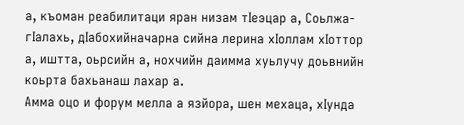а, къоман реабилитаци яран низам тIеэцар а, Соьлжа-гIалахь, дIабохийначарна сийна лерина хIоллам хIоттор а, иштта, оьрсийн а, нохчийн даимма хуьлучу доьвнийн коьрта бахьанаш лахар а.
Амма оцо и форум мелла а язйора, шен мехаца, хIунда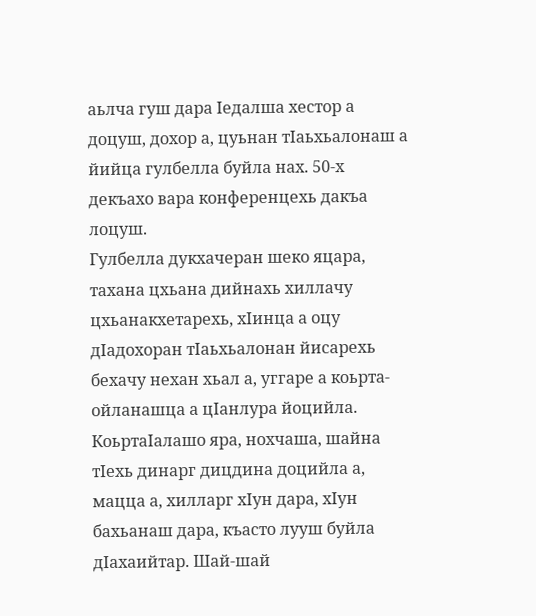аьлча гуш дара Iедалша хестор а доцуш, дохор а, цуьнан тIаьхьалонаш а йийца гулбелла буйла нах. 50-х декъахо вара конференцехь дакъа лоцуш.
Гулбелла дукхачеран шеко яцара, тахана цхьана дийнахь хиллачу цхьанакхетарехь, хIинца а оцу дIадохоран тIаьхьалонан йисарехь бехачу нехан хьал а, уггаре а коьрта-ойланашца а цIанлура йоцийла.
КоьртаIалашо яра, нохчаша, шайна тIехь динарг дицдина доцийла а, мацца а, хилларг хIун дара, хIун бахьанаш дара, къасто лууш буйла дIахаийтар. Шай-шай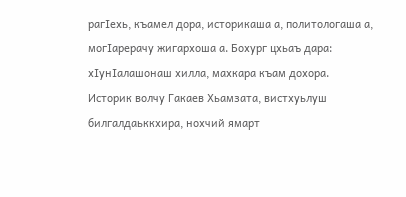рагIехь, къамел дора, историкаша а, политологаша а, могIарерачу жигархоша а. Бохург цхьаъ дара: хIунIалашонаш хилла, махкара къам дохора.
Историк волчу Гакаев Хьамзата, вистхуьлуш билгалдаьккхира, нохчий ямарт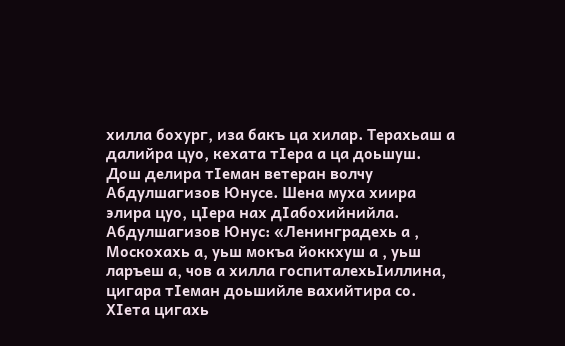хилла бохург, иза бакъ ца хилар. Терахьаш а далийра цуо, кехата тIера а ца доьшуш. Дош делира тIеман ветеран волчу Абдулшагизов Юнусе. Шена муха хиира элира цуо, цIера нах дIабохийнийла.
Абдулшагизов Юнус: «Ленинградехь а , Москохахь а, уьш мокъа йоккхуш а , уьш ларъеш а, чов а хилла госпиталехьIиллина, цигара тIеман доьшийле вахийтира со. ХIета цигахь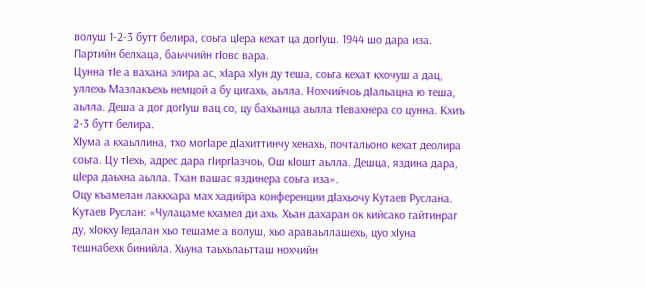волуш 1-2-3 бутт белира, соьга цIера кехат ца догIуш. 1944 шо дара иза. Партийн белхаца, баьччийн гIовс вара.
Цунна тIе а вахана элира ас, хIара хIун ду теша, соьга кехат кхочуш а дац, уллехь Мазлакъехь немцой а бу цигахь, аьлла. Нохчийчоь дIальацна ю теша, аьлла. Деша а дог догIуш вац со, цу бахьанца аьлла тIевахнера со цунна. Кхиъ 2-3 бутт белира.
ХIума а кхаьллина, тхо могIаре дIахиттинчу хенахь, почтальоно кехат деолира соьга. Цу тIехь, адрес дара гIиргIазчоь, Ош кIошт аьлла. Дешца, яздина дара, цIера даьхна аьлла. Тхан вашас яздинера соьга иза».
Оцу къамелан лаккхара мах хадийра конференции дIахьочу Кутаев Руслана.
Кутаев Руслан: «Чулацаме кхамел ди ахь. Хьан дахаран ок кийсако гайтинраг ду, хIокху Iедалан хьо тешаме а волуш, хьо араваьллашехь, цуо хIуна тешнабехк бинийла. Хьуна таьхьлаьтташ нохчийн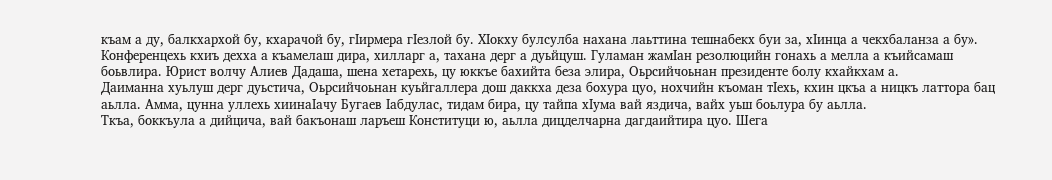къам а ду, балкхархой бу, кхарачой бу, гIирмера гIезлой бу. ХIокху булсулба нахана лаьттина тешнабекх буи за, хIинца а чекхбаланза а бу».
Конференцехь кхиъ дехха а къамелаш дира, хилларг а, тахана дерг а дуьйцуш. Гуламан жамIан резолюцийн гонахь а мелла а къийсамаш боьвлира. Юрист волчу Алиев Дадаша, шена хетарехь, цу юккъе бахийта беза элира, Оьрсийчоьнан президенте болу кхайкхам а.
Даиманна хуьлуш дерг дуьстича, Оьрсийчоьнан куьйгаллера дош даккха деза бохура цуо, нохчийн къоман тIехь, кхин цкъа а ницкъ латтора бац аьлла. Амма, цунна уллехь хиинаIачу Бугаев Iабдулас, тидам бира, цу тайпа хIума вай яздича, вайх уьш боьлура бу аьлла.
Ткъа, боккъула а дийцича, вай бакъонаш ларъеш Конституци ю, аьлла дицделчарна дагдаийтира цуо. Шега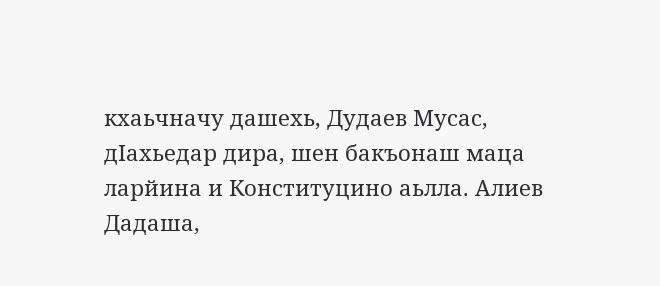кхаьчначу дашехь, Дудаев Мусас, дIахьедар дира, шен бакъонаш маца ларйина и Конституцино аьлла. Алиев Дадаша,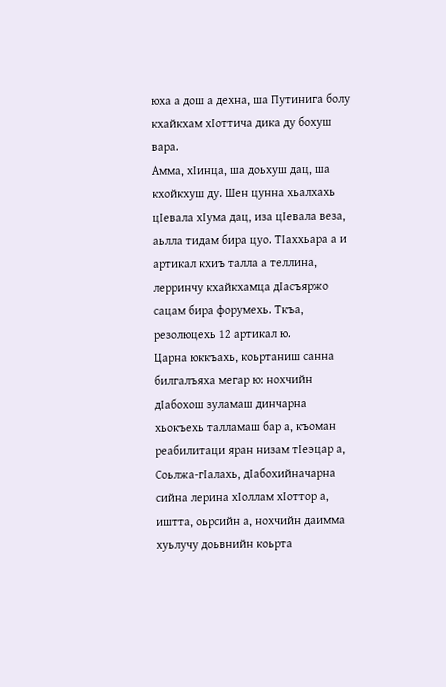юха а дош а дехна, ша Путинига болу кхайкхам хIоттича дика ду бохуш вара.
Амма, хIинца, ша доьхуш дац, ша кхойкхуш ду. Шен цунна хьалхахь цIевала хIума дац, иза цIевала веза, аьлла тидам бира цуо. ТIаххьара а и артикал кхиъ талла а теллина, лерринчу кхайкхамца дIасъяржо сацам бира форумехь. Ткъа, резолюцехь 12 артикал ю.
Царна юккъахь, коьртаниш санна билгалъяха мегар ю: нохчийн дIабохош зуламаш динчарна хьокъехь талламаш бар а, къоман реабилитаци яран низам тIеэцар а, Соьлжа-гIалахь, дIабохийначарна сийна лерина хIоллам хIоттор а, иштта, оьрсийн а, нохчийн даимма хуьлучу доьвнийн коьрта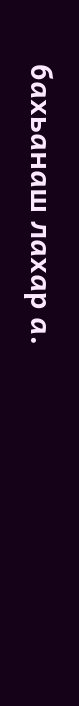бахьанаш лахар а.